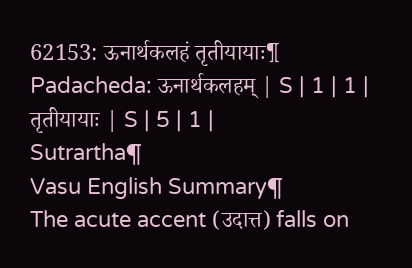62153: ऊनार्थकलहं तृतीयायाः¶
Padacheda: ऊनार्थकलहम् | S | 1 | 1 |
तृतीयायाः | S | 5 | 1 |
Sutrartha¶
Vasu English Summary¶
The acute accent (उदात्त) falls on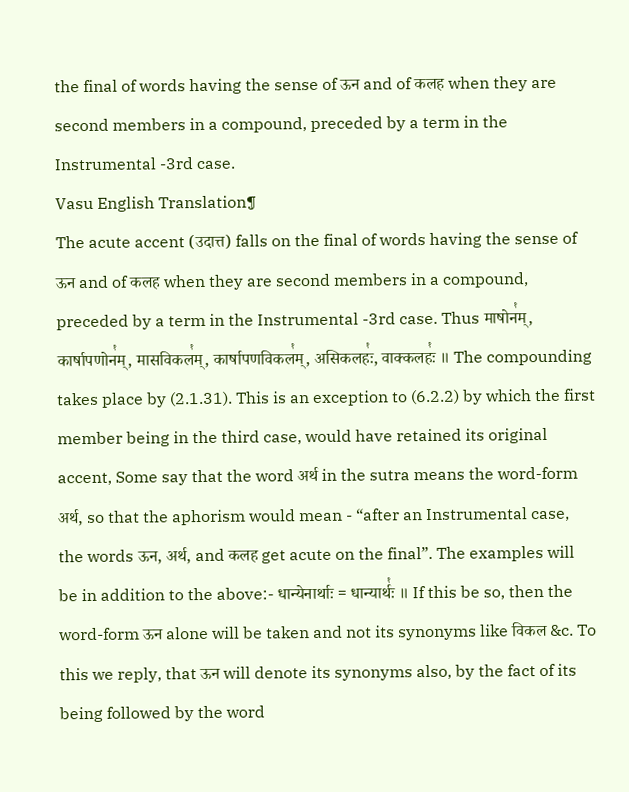the final of words having the sense of ऊन and of कलह when they are second members in a compound, preceded by a term in the Instrumental -3rd case.
Vasu English Translation¶
The acute accent (उदात्त) falls on the final of words having the sense of ऊन and of कलह when they are second members in a compound, preceded by a term in the Instrumental -3rd case. Thus माषोन꣡म्, कार्षापणोन꣡म्, मासविकल꣡म्, कार्षापणविकल꣡म्, असिकलहः꣡, वाक्कलहः꣡ ॥ The compounding takes place by (2.1.31). This is an exception to (6.2.2) by which the first member being in the third case, would have retained its original accent, Some say that the word अर्थ in the sutra means the word-form अर्थ, so that the aphorism would mean - “after an Instrumental case, the words ऊन, अर्थ, and कलह get acute on the final”. The examples will be in addition to the above:- धान्येनार्थाः = धान्यार्थः꣡ ॥ If this be so, then the word-form ऊन alone will be taken and not its synonyms like विकल &c. To this we reply, that ऊन will denote its synonyms also, by the fact of its being followed by the word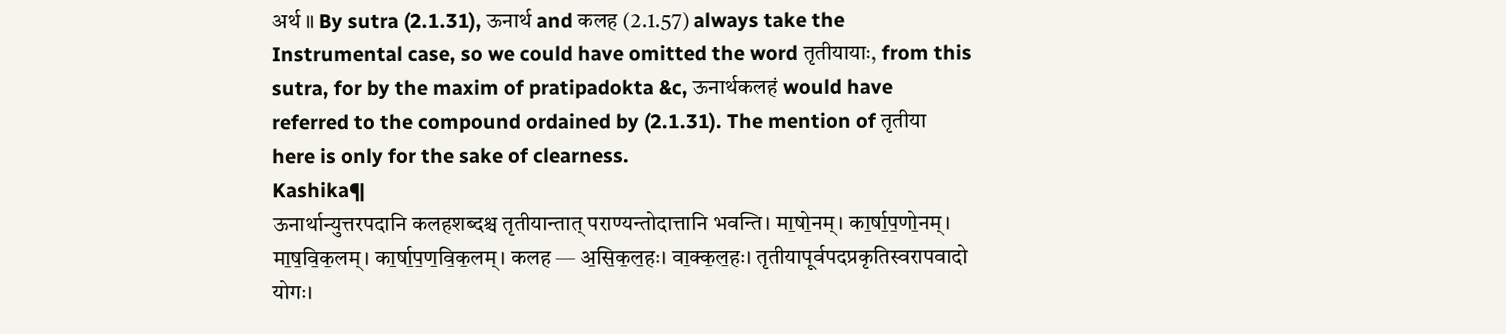अर्थ ॥ By sutra (2.1.31), ऊनार्थ and कलह (2.1.57) always take the Instrumental case, so we could have omitted the word तृतीयायाः, from this sutra, for by the maxim of pratipadokta &c, ऊनार्थकलहं would have referred to the compound ordained by (2.1.31). The mention of तृतीया here is only for the sake of clearness.
Kashika¶
ऊनार्थान्युत्तरपदानि कलहशब्दश्च तृतीयान्तात् पराण्यन्तोदात्तानि भवन्ति। मा॒षो॒नम्। का॒र्षा॒प॒णो॒नम्। मा॒ष॒वि॒क॒लम्। का॒र्षा॒प॒ण॒वि॒क॒लम्। कलह — अ॒सि॒क॒ल॒हः। वा॒क्क॒ल॒हः। तृतीयापूर्वपदप्रकृतिस्वरापवादो योगः।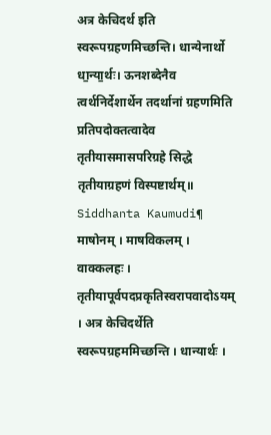अत्र केचिदर्थ इति स्वरूपग्रहणमिच्छन्ति। धान्येनार्थो धा॒न्या॒र्थः। ऊनशब्देनैव त्वर्थनिर्देशार्थेन तदर्थानां ग्रहणमिति प्रतिपदोक्तत्वादेव तृतीयासमासपरिग्रहे सिद्धे तृतीयाग्रहणं विस्पष्टार्थम्॥
Siddhanta Kaumudi¶
माषोनम् । माषविकलम् । वाक्कलहः । तृतीयापूर्वपदप्रकृतिस्वरापवादोऽयम् । अत्र केचिदर्थेति स्वरूपग्रहममिच्छन्ति । धान्यार्थः ।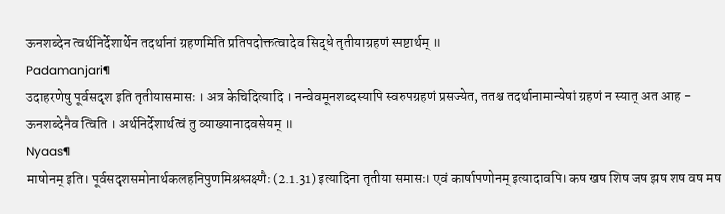ऊनशब्देन त्वर्थनिर्देशार्थेन तदर्थानां ग्रहणमिति प्रतिपदोक्तत्वादेव सिद्धे तृतीयाग्रहणं स्पष्टार्थम् ॥
Padamanjari¶
उदाहरणेषु पूर्वसदृश इति तृतीयासमासः । अत्र केचिदित्यादि । नन्वेवमूनशब्दस्यापि स्वरुपग्रहणं प्रसज्येत, ततश्च तदर्थानामान्येषां ग्रहणं न स्यात् अत आह - ऊनशब्देनैव त्विति । अर्थनिर्देशार्थत्वं तु व्याख्यानादवसेयम् ॥
Nyaas¶
माषोनम् इति। पूर्वसदृशसमोनार्थकलहनिपुणमिश्रश्लक्ष्णैः (2.1.31) इत्यादिना तृतीया समासः। एवं कार्षापणोनम् इत्यादावपि। कष खष शिष जष झष शष वष मष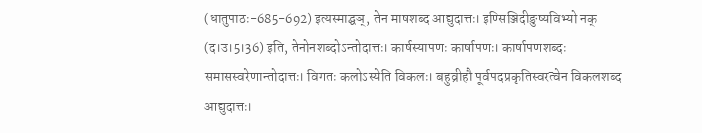(धातुपाठः-685-692) इत्यस्माद्घञ्, तेन माषशब्द आद्युदात्तः। इण्सिञ्जिदीङुष्यविभ्यो नक् (द।उ।5।36) इति, तेनोनशब्दोऽन्तोदात्तः। कार्षस्यापणः कार्षापणः। कार्षापणशब्दः समासस्वरेणान्तोदात्तः। विगतः कलोऽस्येति विकलः। बहुव्रीहौ पूर्वपदप्रकृतिस्वरत्वेन विकलशब्द आद्युदात्तः।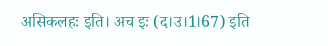असिकलहः इति। अच इः (द।उ।1।67) इति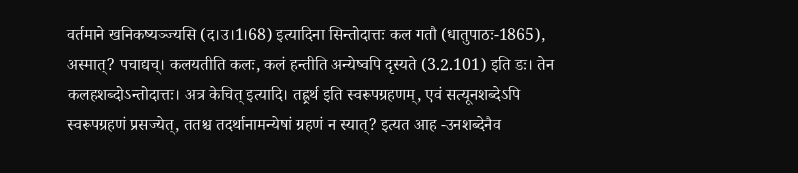वर्तमाने खनिकष्यञ्ज्यसि (द।उ।1।68) इत्यादिना सिन्तोदात्तः कल गतौ (धातुपाठः-1865), अस्मात्? पचाद्यच्। कलयतीति कलः, कलं हन्तीति अन्येष्वपि दृस्यते (3.2.101) इति डः। तेन कलहशब्दोऽन्तोदात्तः। अत्र केचित् इत्यादि। तह्र्रर्थ इति स्वरूपग्रहणम्, एवं सत्यूनशब्देऽपि स्वरूपग्रहणं प्रसज्येत्, ततश्च तदर्थानामन्येषां ग्रहणं न स्यात्? इत्यत आह -उनशब्देनैव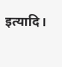इत्यादि।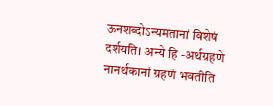ऊनशब्दोऽन्यमतानां विशेषं दर्शयति। अन्ये हि -अर्थग्रहणे नानर्थकानां ग्रहणं भवतीति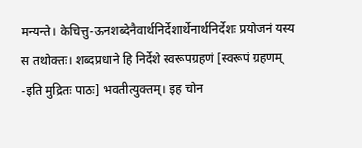मन्यन्ते। केचित्तु-ऊनशब्देनैवार्थनिर्देशार्थेनार्थनिर्देशः प्रयोजनं यस्य स तथोक्तः। शब्दप्रधाने हि निर्देशे स्वरूपग्रहणं [स्वरूपं ग्रहणम् -इति मुद्रितः पाठः] भवतीत्युक्तम्। इह चोन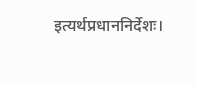इत्यर्थप्रधाननिर्देशः।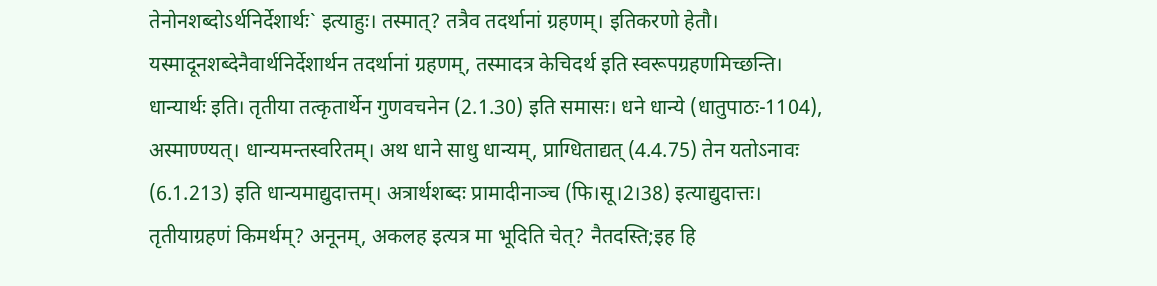तेनोनशब्दोऽर्थनिर्देशार्थः` इत्याहुः। तस्मात्? तत्रैव तदर्थानां ग्रहणम्। इतिकरणो हेतौ। यस्मादूनशब्देनैवार्थनिर्देशार्थन तदर्थानां ग्रहणम्, तस्मादत्र केचिदर्थ इति स्वरूपग्रहणमिच्छन्ति। धान्यार्थः इति। तृतीया तत्कृतार्थेन गुणवचनेन (2.1.30) इति समासः। धने धान्ये (धातुपाठः-1104), अस्माण्ण्यत्। धान्यमन्तस्वरितम्। अथ धाने साधु धान्यम्, प्राग्धिताद्यत् (4.4.75) तेन यतोऽनावः (6.1.213) इति धान्यमाद्युदात्तम्। अत्रार्थशब्दः प्रामादीनाञ्च (फि।सू।2।38) इत्याद्युदात्तः। तृतीयाग्रहणं किमर्थम्? अनूनम्, अकलह इत्यत्र मा भूदिति चेत्? नैतदस्ति;इह हि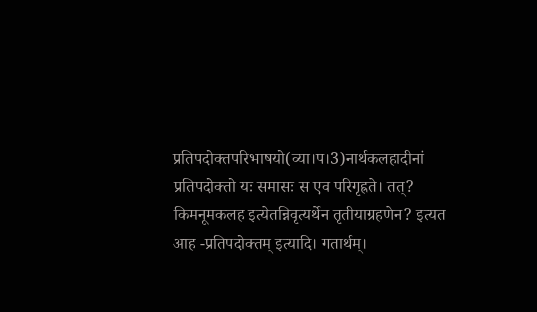प्रतिपदोक्तपरिभाषयो(व्या।प।3)नार्थकलहादीनां प्रतिपदोक्तो यः समासः स एव परिगृह्रते। तत्? किमनूमकलह इत्येतन्निवृत्यर्थेन तृतीयाग्रहणेन? इत्यत आह -प्रतिपदोक्तम् इत्यादि। गतार्थम्।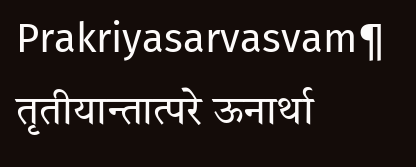Prakriyasarvasvam¶
तृतीयान्तात्परे ऊनार्था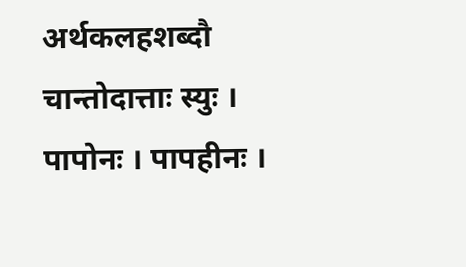अर्थकलहशब्दौ चान्तोदात्ताः स्युः । पापोनः । पापहीनः ।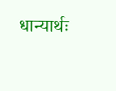धान्यार्थः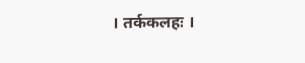। तर्ककलहः ।